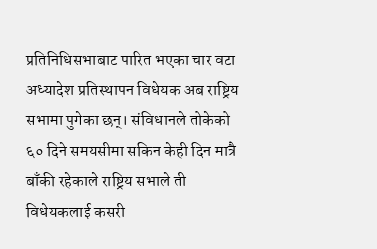प्रतिनिधिसभाबाट पारित भएका चार वटा अध्यादेश प्रतिस्थापन विधेयक अब राष्ट्रिय सभामा पुगेका छन्। संविधानले तोकेको ६० दिने समयसीमा सकिन केही दिन मात्रै बाँकी रहेकाले राष्ट्रिय सभाले ती विधेयकलाई कसरी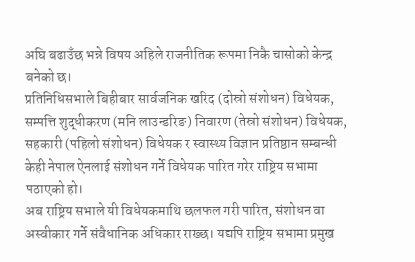अघि बढाउँछ भन्ने विषय अहिले राजनीतिक रूपमा निकै चासोको केन्द्र बनेको छ।
प्रतिनिधिसभाले बिहीबार सार्वजनिक खरिद (दोस्रो संशोधन) विधेयक, सम्पत्ति शुद्धीकरण (मनि लाउन्डरिङ) निवारण (तेस्रो संशोधन) विधेयक, सहकारी (पहिलो संशोधन) विधेयक र स्वास्थ्य विज्ञान प्रतिष्ठान सम्बन्धी केही नेपाल ऐनलाई संशोधन गर्ने विधेयक पारित गरेर राष्ट्रिय सभामा पठाएको हो।
अब राष्ट्रिय सभाले यी विधेयकमाथि छलफल गरी पारित, संशोधन वा अस्वीकार गर्ने संवैधानिक अधिकार राख्छ। यद्यपि राष्ट्रिय सभामा प्रमुख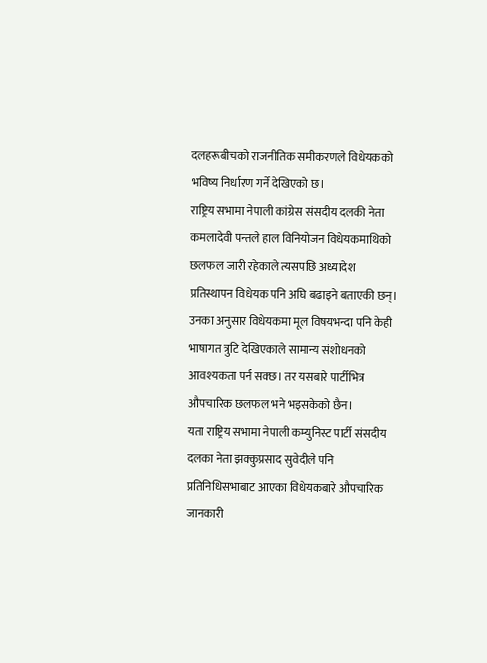दलहरूबीचको राजनीतिक समीकरणले विधेयकको भविष्य निर्धारण गर्ने देखिएको छ।
राष्ट्रिय सभामा नेपाली कांग्रेस संसदीय दलकी नेता कमलादेवी पन्तले हाल विनियोजन विधेयकमाथिको छलफल जारी रहेकाले त्यसपछि अध्यादेश प्रतिस्थापन विधेयक पनि अघि बढाइने बताएकी छन्। उनका अनुसार विधेयकमा मूल विषयभन्दा पनि केही भाषागत त्रुटि देखिएकाले सामान्य संशोधनको आवश्यकता पर्न सक्छ। तर यसबारे पार्टीभित्र औपचारिक छलफल भने भइसकेको छैन।
यता राष्ट्रिय सभामा नेपाली कम्युनिस्ट पार्टी संसदीय दलका नेता झक्कुप्रसाद सुवेदीले पनि प्रतिनिधिसभाबाट आएका विधेयकबारे औपचारिक जानकारी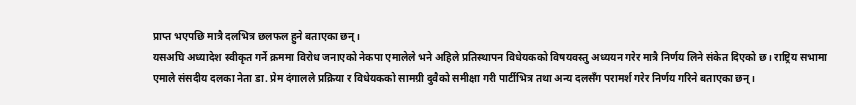प्राप्त भएपछि मात्रै दलभित्र छलफल हुने बताएका छन्।
यसअघि अध्यादेश स्वीकृत गर्ने क्रममा विरोध जनाएको नेकपा एमालेले भने अहिले प्रतिस्थापन विधेयकको विषयवस्तु अध्ययन गरेर मात्रै निर्णय लिने संकेत दिएको छ। राष्ट्रिय सभामा एमाले संसदीय दलका नेता डा. प्रेम दंगालले प्रक्रिया र विधेयकको सामग्री दुवैको समीक्षा गरी पार्टीभित्र तथा अन्य दलसँग परामर्श गरेर निर्णय गरिने बताएका छन्।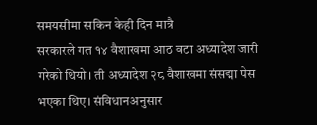समयसीमा सकिन केही दिन मात्रै
सरकारले गत १४ वैशाखमा आठ वटा अध्यादेश जारी गरेको थियो। ती अध्यादेश २८ वैशाखमा संसद्मा पेस भएका थिए। संविधानअनुसार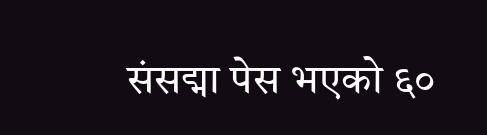संसद्मा पेस भएको ६०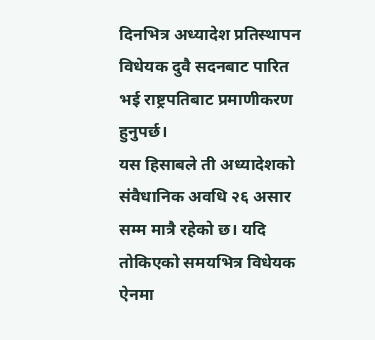दिनभित्र अध्यादेश प्रतिस्थापन विधेयक दुवै सदनबाट पारित भई राष्ट्रपतिबाट प्रमाणीकरण हुनुपर्छ।
यस हिसाबले ती अध्यादेशको संवैधानिक अवधि २६ असार सम्म मात्रै रहेको छ। यदि तोकिएको समयभित्र विधेयक ऐनमा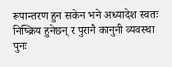रूपान्तरण हुन सकेन भने अध्यादेश स्वतः निष्क्रिय हुनेछन् र पुरानै कानुनी व्यवस्था पुनः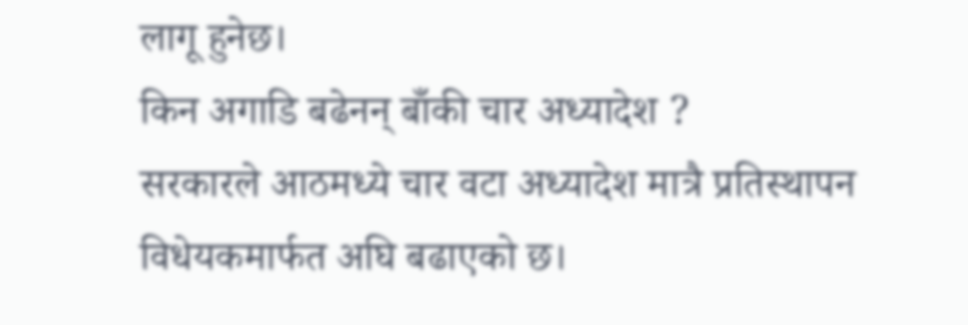लागू हुनेछ।
किन अगाडि बढेनन् बाँकी चार अध्यादेश ?
सरकारले आठमध्ये चार वटा अध्यादेश मात्रै प्रतिस्थापन विधेयकमार्फत अघि बढाएको छ।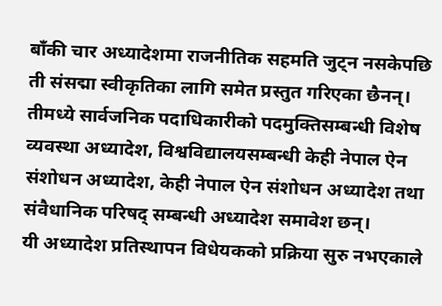बाँकी चार अध्यादेशमा राजनीतिक सहमति जुट्न नसकेपछि ती संसद्मा स्वीकृतिका लागि समेत प्रस्तुत गरिएका छैनन्।
तीमध्ये सार्वजनिक पदाधिकारीको पदमुक्तिसम्बन्धी विशेष व्यवस्था अध्यादेश, विश्वविद्यालयसम्बन्धी केही नेपाल ऐन संशोधन अध्यादेश, केही नेपाल ऐन संशोधन अध्यादेश तथा संवैधानिक परिषद् सम्बन्धी अध्यादेश समावेश छन्।
यी अध्यादेश प्रतिस्थापन विधेयकको प्रक्रिया सुरु नभएकाले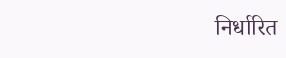निर्धारित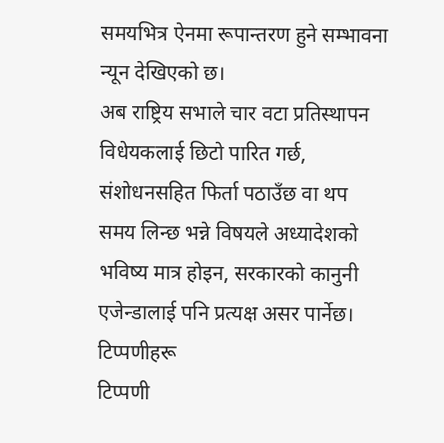समयभित्र ऐनमा रूपान्तरण हुने सम्भावना न्यून देखिएको छ।
अब राष्ट्रिय सभाले चार वटा प्रतिस्थापन विधेयकलाई छिटो पारित गर्छ, संशोधनसहित फिर्ता पठाउँछ वा थप समय लिन्छ भन्ने विषयले अध्यादेशको भविष्य मात्र होइन, सरकारको कानुनी एजेन्डालाई पनि प्रत्यक्ष असर पार्नेछ।
टिप्पणीहरू
टिप्पणी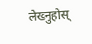लेख्नुहोस्